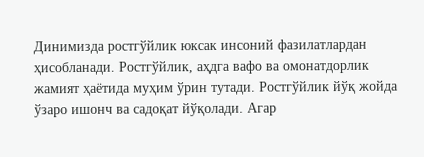Динимизда ростгўйлик юксак инсоний фазилатлардан ҳисобланади. Ростгўйлик, аҳдга вафо ва омонатдорлик жамият ҳаётида муҳим ўрин тутади. Ростгўйлик йўқ жойда ўзаро ишонч ва садоқат йўқолади. Агар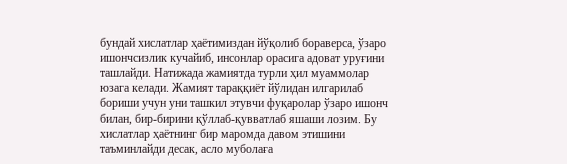бундай хислатлар ҳаётимиздан йўқолиб бораверса, ўзаро ишончсизлик кучайиб, инсонлар орасига адоват уруғини ташлайди. Натижада жамиятда турли ҳил муаммолар юзага келади. Жамият тараққиёт йўлидан илгарилаб бориши учун уни ташкил этувчи фуқаролар ўзаро ишонч билан, бир-бирини қўллаб-қувватлаб яшаши лозим. Бу хислатлар ҳаётнинг бир маромда давом этишини таъминлайди десак, асло муболаға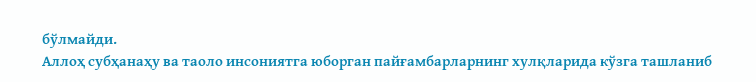бўлмайди.
Аллоҳ субҳанаҳу ва таоло инсониятга юборган пайғамбарларнинг хулқларида кўзга ташланиб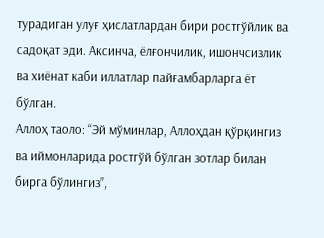турадиган улуғ ҳислатлардан бири ростгўйлик ва садоқат эди. Аксинча, ёлғончилик, ишончсизлик ва хиёнат каби иллатлар пайғамбарларга ёт бўлган.
Аллоҳ таоло: “Эй мўминлар, Аллоҳдан қўрқингиз ва иймонларида ростгўй бўлган зотлар билан бирга бўлингиз”,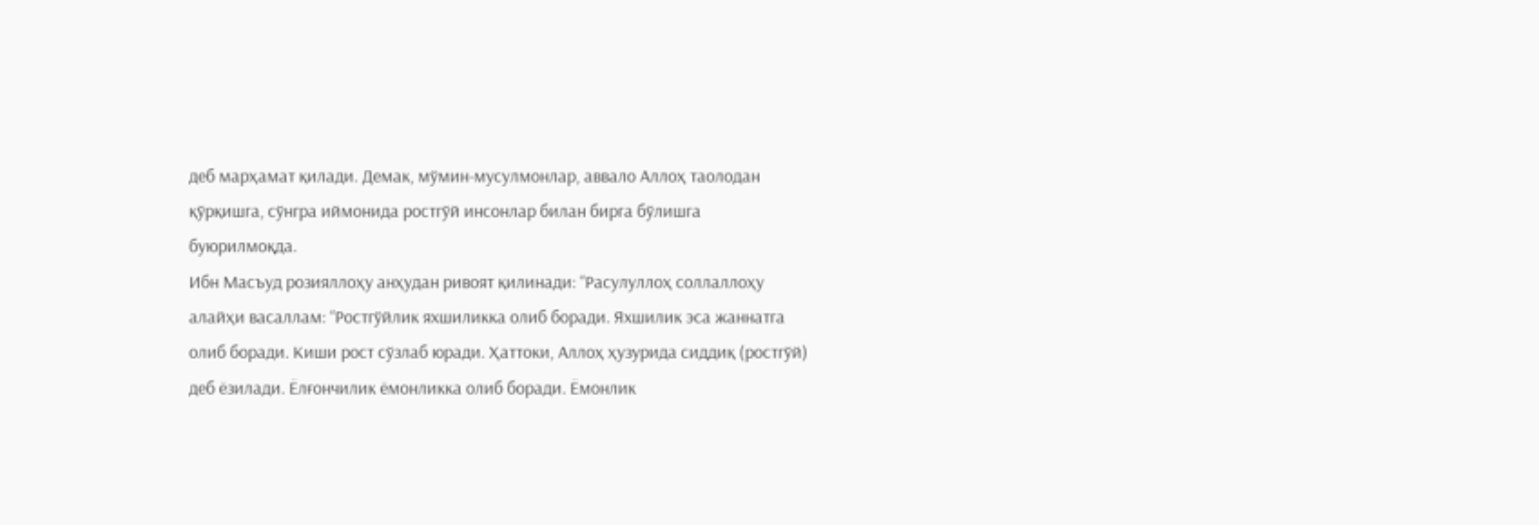деб марҳамат қилади. Демак, мўмин-мусулмонлар, аввало Аллоҳ таолодан қўрқишга, сўнгра иймонида ростгўй инсонлар билан бирга бўлишга буюрилмоқда.
Ибн Масъуд розияллоҳу анҳудан ривоят қилинади: “Расулуллоҳ соллаллоҳу алайҳи васаллам: “Ростгўйлик яхшиликка олиб боради. Яхшилик эса жаннатга олиб боради. Киши рост сўзлаб юради. Ҳаттоки, Аллоҳ ҳузурида сиддиқ (ростгўй) деб ёзилади. Ёлғончилик ёмонликка олиб боради. Ёмонлик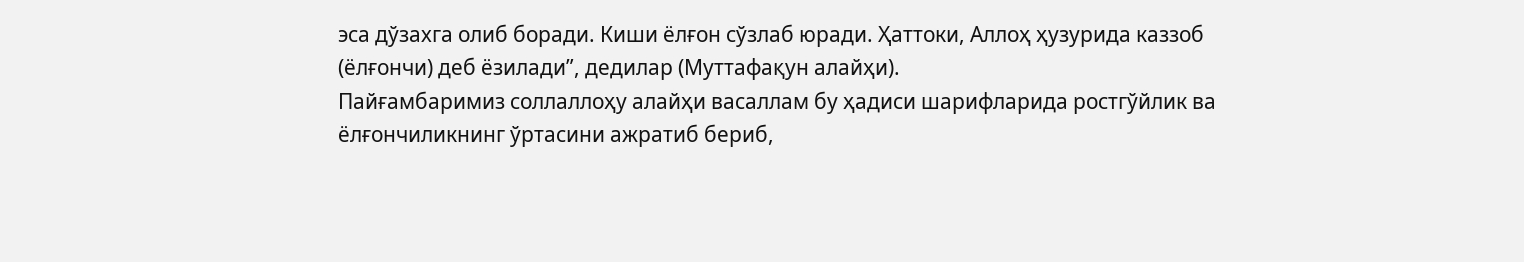эса дўзахга олиб боради. Киши ёлғон сўзлаб юради. Ҳаттоки, Аллоҳ ҳузурида каззоб (ёлғончи) деб ёзилади”, дедилар (Муттафақун алайҳи).
Пайғамбаримиз соллаллоҳу алайҳи васаллам бу ҳадиси шарифларида ростгўйлик ва ёлғончиликнинг ўртасини ажратиб бериб,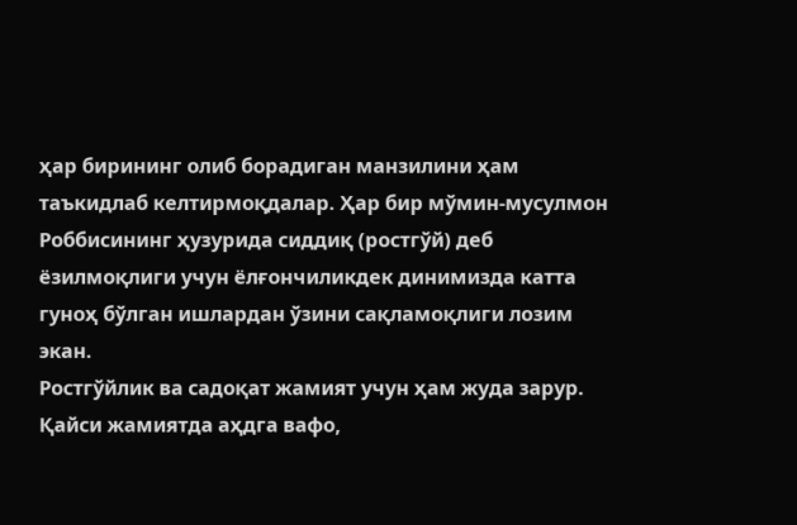ҳар бирининг олиб борадиган манзилини ҳам таъкидлаб келтирмоқдалар. Ҳар бир мўмин-мусулмон Роббисининг ҳузурида сиддиқ (ростгўй) деб ёзилмоқлиги учун ёлғончиликдек динимизда катта гуноҳ бўлган ишлардан ўзини сақламоқлиги лозим экан.
Ростгўйлик ва садоқат жамият учун ҳам жуда зарур. Қайси жамиятда аҳдга вафо,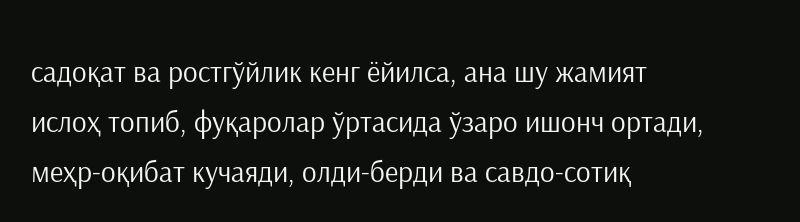садоқат ва ростгўйлик кенг ёйилса, ана шу жамият ислоҳ топиб, фуқаролар ўртасида ўзаро ишонч ортади, меҳр-оқибат кучаяди, олди-берди ва савдо-сотиқ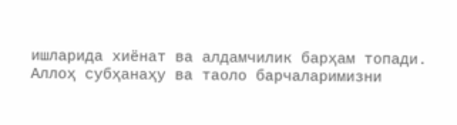ишларида хиёнат ва алдамчилик барҳам топади.
Аллоҳ субҳанаҳу ва таоло барчаларимизни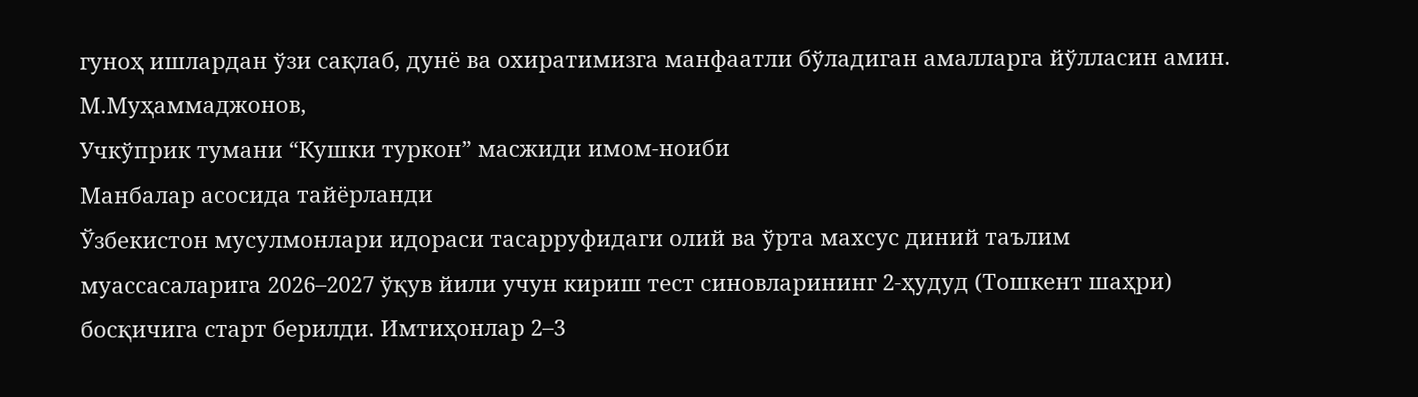гуноҳ ишлардан ўзи сақлаб, дунё ва охиратимизга манфаатли бўладиган амалларга йўлласин амин.
М.Муҳаммаджонов,
Учкўприк тумани “Кушки туркон” масжиди имом-ноиби
Манбалар асосида тайёрланди
Ўзбекистон мусулмонлари идораси тасарруфидаги олий ва ўрта махсус диний таълим муассасаларига 2026–2027 ўқув йили учун кириш тест синовларининг 2-ҳудуд (Тошкент шаҳри) босқичига старт берилди. Имтиҳонлар 2–3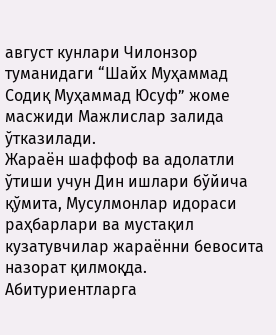август кунлари Чилонзор туманидаги “Шайх Муҳаммад Содиқ Муҳаммад Юсуф” жоме масжиди Мажлислар залида ўтказилади.
Жараён шаффоф ва адолатли ўтиши учун Дин ишлари бўйича қўмита, Мусулмонлар идораси раҳбарлари ва мустақил кузатувчилар жараённи бевосита назорат қилмоқда.
Абитуриентларга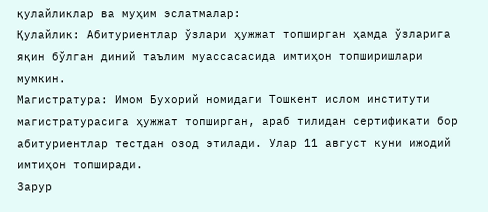қулайликлар ва муҳим эслатмалар:
Қулайлик: Абитуриентлар ўзлари ҳужжат топширган ҳамда ўзларига яқин бўлган диний таълим муассасасида имтиҳон топширишлари мумкин.
Магистратура: Имом Бухорий номидаги Тошкент ислом институти магистратурасига ҳужжат топширган, араб тилидан сертификати бор абитуриентлар тестдан озод этилади. Улар 11 август куни ижодий имтиҳон топширади.
Зарур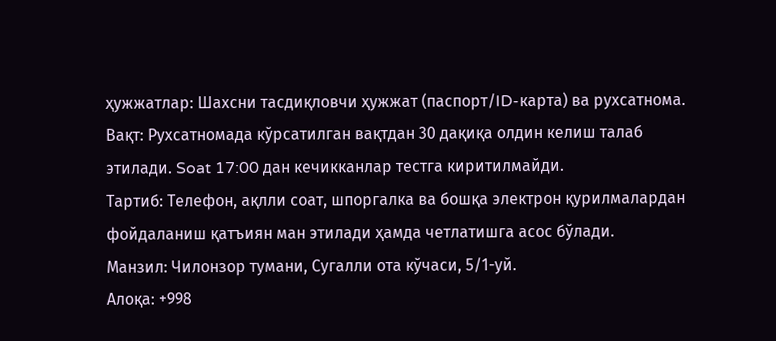ҳужжатлар: Шахсни тасдиқловчи ҳужжат (паспорт/ID-карта) ва рухсатнома.
Вақт: Рухсатномада кўрсатилган вақтдан 30 дақиқа олдин келиш талаб этилади. Soat 17:00 дан кечикканлар тестга киритилмайди.
Тартиб: Телефон, ақлли соат, шпоргалка ва бошқа электрон қурилмалардан фойдаланиш қатъиян ман этилади ҳамда четлатишга асос бўлади.
Манзил: Чилонзор тумани, Сугалли ота кўчаси, 5/1-уй.
Алоқа: +998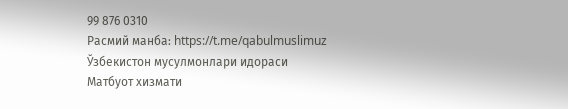99 876 0310
Расмий манба: https://t.me/qabulmuslimuz
Ўзбекистон мусулмонлари идораси
Матбуот хизмати